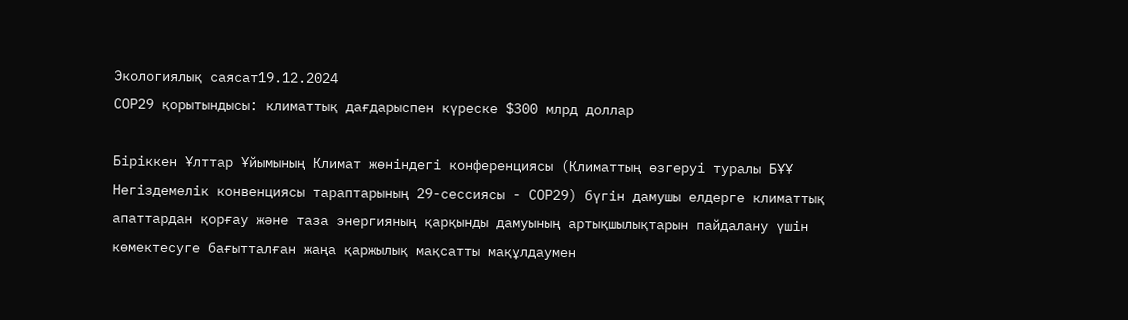Экологиялық саясат19.12.2024
СОР29 қорытындысы: климаттық дағдарыспен күреске $300 млрд доллар

Біріккен Ұлттар Ұйымының Климат жөніндегі конференциясы (Климаттың өзгеруі туралы БҰҰ Негіздемелік конвенциясы тараптарының 29-сессиясы - СОР29) бүгін дамушы елдерге климаттық апаттардан қорғау және таза энергияның қарқынды дамуының артықшылықтарын пайдалану үшін көмектесуге бағытталған жаңа қаржылық мақсатты мақұлдаумен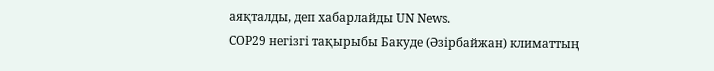аяқталды, деп хабарлайды UN News.
СОР29 негізгі тақырыбы Бакуде (Әзірбайжан) климаттың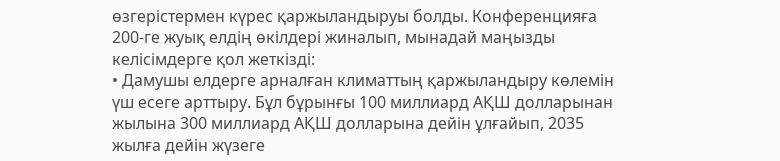өзгерістермен күрес қаржыландыруы болды. Конференцияға 200-ге жуық елдің өкілдері жиналып, мынадай маңызды келісімдерге қол жеткізді:
• Дамушы елдерге арналған климаттың қаржыландыру көлемін үш есеге арттыру. Бұл бұрынғы 100 миллиард АҚШ долларынан жылына 300 миллиард АҚШ долларына дейін ұлғайып, 2035 жылға дейін жүзеге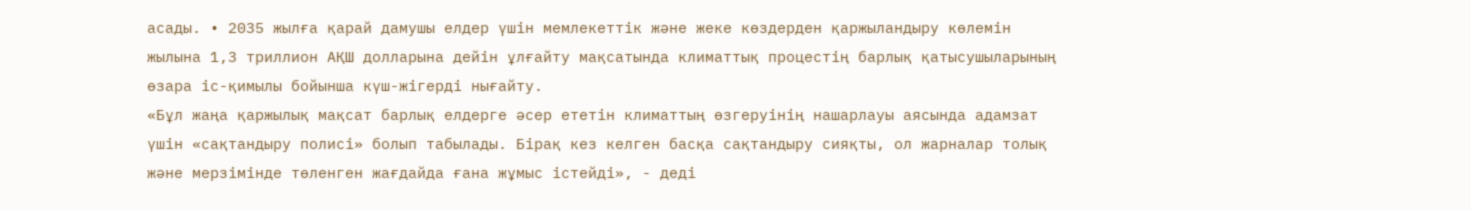асады. • 2035 жылға қарай дамушы елдер үшін мемлекеттік және жеке көздерден қаржыландыру көлемін жылына 1,3 триллион АҚШ долларына дейін ұлғайту мақсатында климаттық процестің барлық қатысушыларының өзара іс-қимылы бойынша күш-жігерді нығайту.
«Бұл жаңа қаржылық мақсат барлық елдерге әсер ететін климаттың өзгеруінің нашарлауы аясында адамзат үшін «сақтандыру полисі» болып табылады. Бірақ кез келген басқа сақтандыру сияқты, ол жарналар толық және мерзімінде төленген жағдайда ғана жұмыс істейді», - деді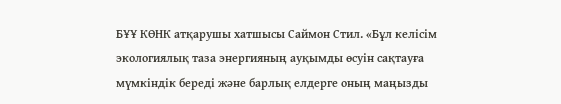БҰҰ КӨНК атқарушы хатшысы Саймон Стил. «Бұл келісім экологиялық таза энергияның ауқымды өсуін сақтауға мүмкіндік береді және барлық елдерге оның маңызды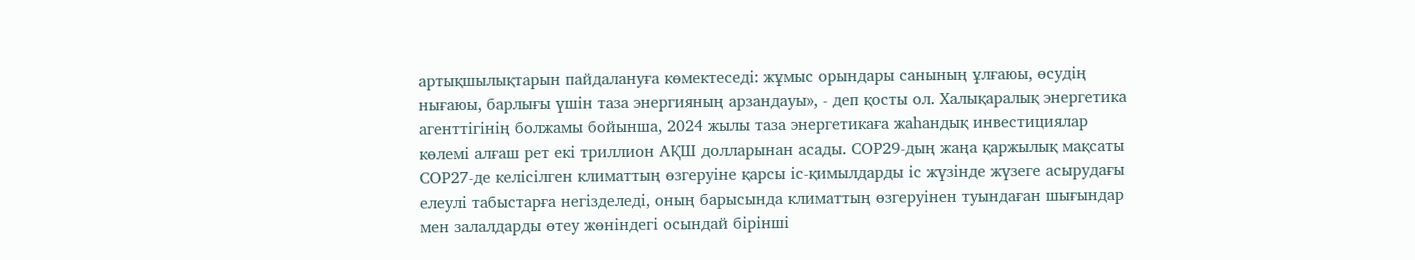артықшылықтарын пайдалануға көмектеседі: жұмыс орындары санының ұлғаюы, өсудің нығаюы, барлығы үшін таза энергияның арзандауы», - деп қосты ол. Халықаралық энергетика агенттігінің болжамы бойынша, 2024 жылы таза энергетикаға жаһандық инвестициялар көлемі алғаш рет екі триллион АҚШ долларынан асады. СОР29-дың жаңа қаржылық мақсаты СОР27-де келісілген климаттың өзгеруіне қарсы іс-қимылдарды іс жүзінде жүзеге асырудағы елеулі табыстарға негізделеді, оның барысында климаттың өзгеруінен туындаған шығындар мен залалдарды өтеу жөніндегі осындай бірінші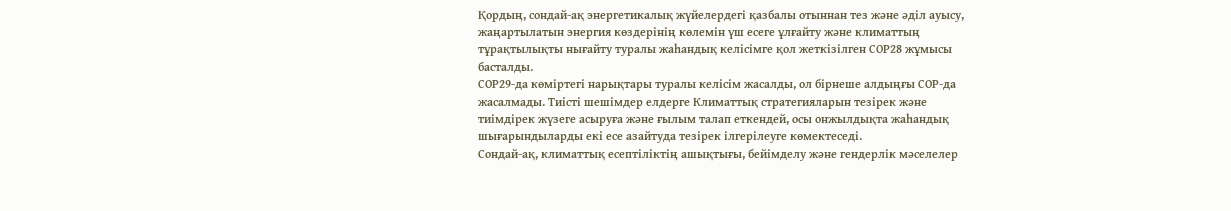Қордың, сондай-ақ энергетикалық жүйелердегі қазбалы отыннан тез және әділ ауысу, жаңартылатын энергия көздерінің көлемін үш есеге ұлғайту және климаттың тұрақтылықты нығайту туралы жаһандық келісімге қол жеткізілген СОР28 жұмысы басталды.
СОР29-да көміртегі нарықтары туралы келісім жасалды, ол бірнеше алдыңғы СОР-да жасалмады. Тиісті шешімдер елдерге Климаттық стратегияларын тезірек және тиімдірек жүзеге асыруға және ғылым талап еткендей, осы онжылдықта жаһандық шығарындыларды екі есе азайтуда тезірек ілгерілеуге көмектеседі.
Сондай-ақ, климаттық есептіліктің ашықтығы, бейімделу және гендерлік мәселелер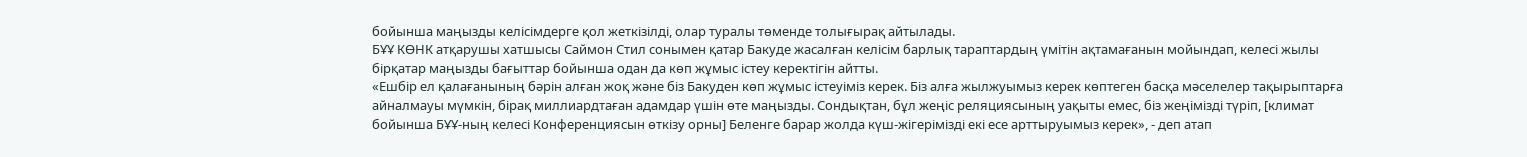бойынша маңызды келісімдерге қол жеткізілді, олар туралы төменде толығырақ айтылады.
БҰҰ КӨНК атқарушы хатшысы Саймон Стил сонымен қатар Бакуде жасалған келісім барлық тараптардың үмітін ақтамағанын мойындап, келесі жылы бірқатар маңызды бағыттар бойынша одан да көп жұмыс істеу керектігін айтты.
«Ешбір ел қалағанының бәрін алған жоқ және біз Бакуден көп жұмыс істеуіміз керек. Біз алға жылжуымыз керек көптеген басқа мәселелер тақырыптарға айналмауы мүмкін, бірақ миллиардтаған адамдар үшін өте маңызды. Сондықтан, бұл жеңіс реляциясының уақыты емес, біз жеңімізді түріп, [климат бойынша БҰҰ-ның келесі Конференциясын өткізу орны] Беленге барар жолда күш-жігерімізді екі есе арттыруымыз керек», - деп атап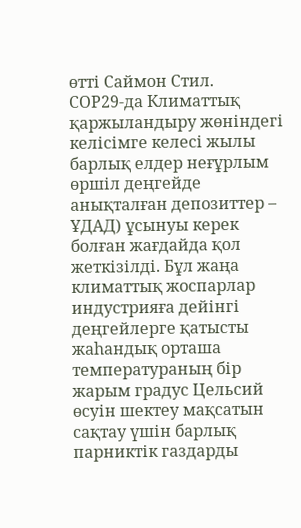өтті Саймон Стил.
СОР29-да Климаттық қаржыландыру жөніндегі келісімге келесі жылы барлық елдер неғұрлым өршіл деңгейде анықталған депозиттер – ҰДАД) ұсынуы керек болған жағдайда қол жеткізілді. Бұл жаңа климаттық жоспарлар индустрияға дейінгі деңгейлерге қатысты жаһандық орташа температураның бір жарым градус Цельсий өсуін шектеу мақсатын сақтау үшін барлық парниктік газдарды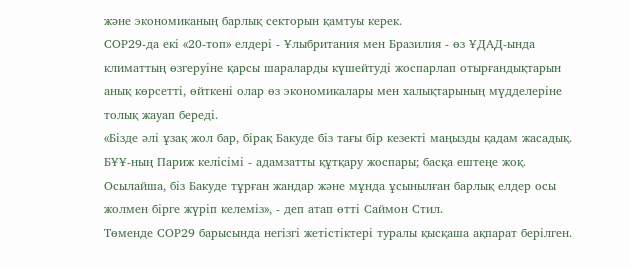және экономиканың барлық секторын қамтуы керек.
СОР29-да екі «20-топ» елдері - Ұлыбритания мен Бразилия - өз ҰДАД-ында климаттың өзгеруіне қарсы шараларды күшейтуді жоспарлап отырғандықтарын анық көрсетті, өйткені олар өз экономикалары мен халықтарының мүдделеріне толық жауап береді.
«Бізде әлі ұзақ жол бар, бірақ Бакуде біз тағы бір кезекті маңызды қадам жасадық. БҰҰ-ның Париж келісімі - адамзатты құтқару жоспары; басқа ештеңе жоқ. Осылайша, біз Бакуде тұрған жандар және мұнда ұсынылған барлық елдер осы жолмен бірге жүріп келеміз», - деп атап өтті Саймон Стил.
Төменде СОР29 барысында негізгі жетістіктері туралы қысқаша ақпарат берілген.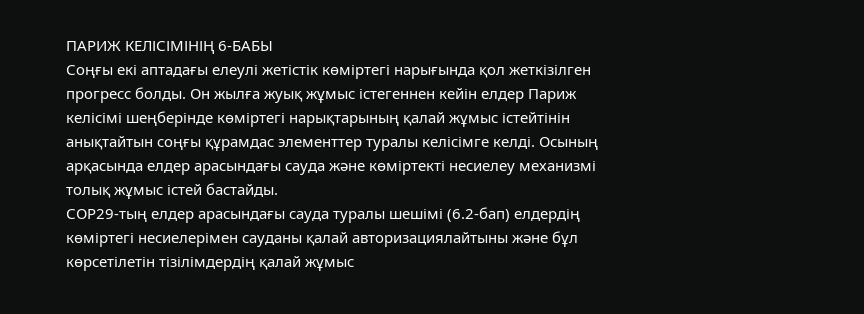ПАРИЖ КЕЛІСІМІНІҢ 6-БАБЫ
Соңғы екі аптадағы елеулі жетістік көміртегі нарығында қол жеткізілген прогресс болды. Он жылға жуық жұмыс істегеннен кейін елдер Париж келісімі шеңберінде көміртегі нарықтарының қалай жұмыс істейтінін анықтайтын соңғы құрамдас элементтер туралы келісімге келді. Осының арқасында елдер арасындағы сауда және көміртекті несиелеу механизмі толық жұмыс істей бастайды.
СОР29-тың елдер арасындағы сауда туралы шешімі (6.2-бап) елдердің көміртегі несиелерімен сауданы қалай авторизациялайтыны және бұл көрсетілетін тізілімдердің қалай жұмыс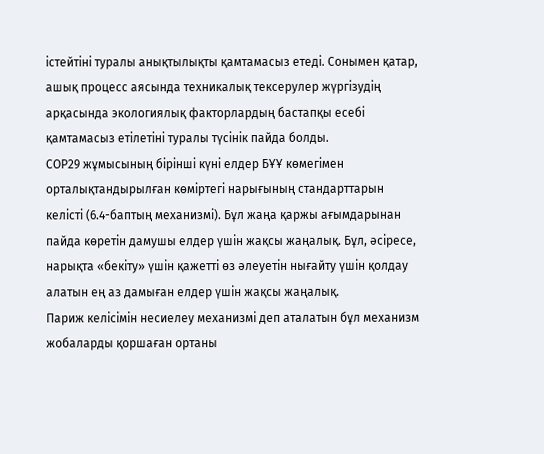істейтіні туралы анықтылықты қамтамасыз етеді. Сонымен қатар, ашық процесс аясында техникалық тексерулер жүргізудің арқасында экологиялық факторлардың бастапқы есебі қамтамасыз етілетіні туралы түсінік пайда болды.
СОР29 жұмысының бірінші күні елдер БҰҰ көмегімен орталықтандырылған көміртегі нарығының стандарттарын келісті (6.4-баптың механизмі). Бұл жаңа қаржы ағымдарынан пайда көретін дамушы елдер үшін жақсы жаңалық. Бұл, әсіресе, нарықта «бекіту» үшін қажетті өз әлеуетін нығайту үшін қолдау алатын ең аз дамыған елдер үшін жақсы жаңалық.
Париж келісімін несиелеу механизмі деп аталатын бұл механизм жобаларды қоршаған ортаны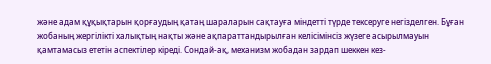және адам құқықтарын қорғаудың қатаң шараларын сақтауға міндетті түрде тексеруге негізделген. Бұған жобаның жергілікті халықтың нақты және ақпараттандырылған келісімінсіз жүзеге асырылмауын қамтамасыз ететін аспектілер кіреді. Сондай-ақ, механизм жобадан зардап шеккен кез-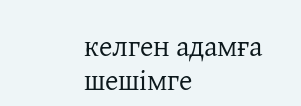келген адамға шешімге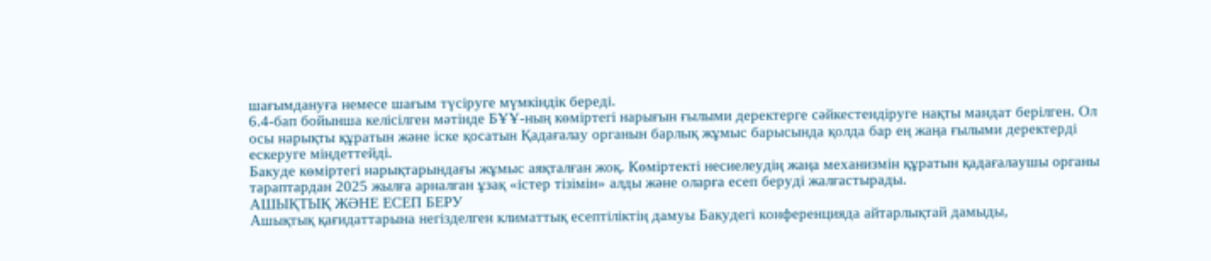шағымдануға немесе шағым түсіруге мүмкіндік береді.
6.4-бап бойынша келісілген мәтінде БҰҰ-ның көміртегі нарығын ғылыми деректерге сәйкестендіруге нақты мандат берілген. Ол осы нарықты құратын және іске қосатын Қадағалау органын барлық жұмыс барысында қолда бар ең жаңа ғылыми деректерді ескеруге міндеттейді.
Бакуде көміртегі нарықтарындағы жұмыс аяқталған жоқ. Көміртекті несиелеудің жаңа механизмін құратын қадағалаушы органы тараптардан 2025 жылға арналған ұзақ «істер тізімін» алды және оларға есеп беруді жалғастырады.
АШЫҚТЫҚ ЖӘНЕ ЕСЕП БЕРУ
Ашықтық қағидаттарына негізделген климаттық есептіліктің дамуы Бакудегі конференцияда айтарлықтай дамыды,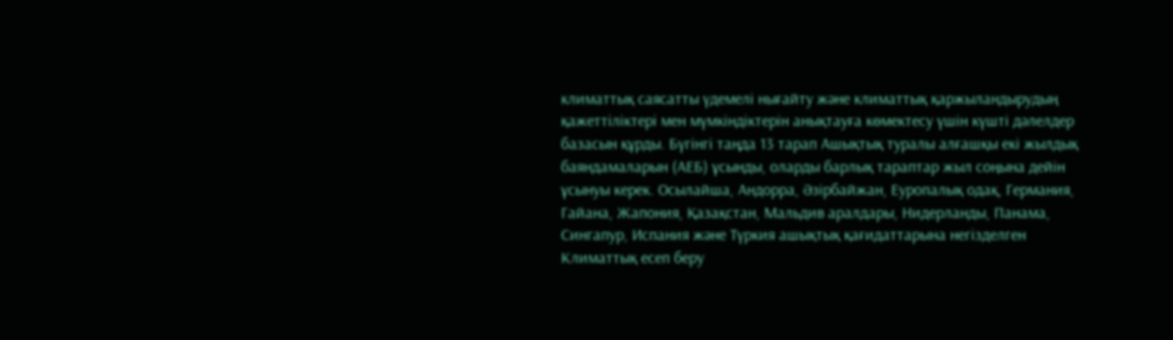климаттық саясатты үдемелі нығайту және климаттық қаржыландырудың қажеттіліктері мен мүмкіндіктерін анықтауға көмектесу үшін күшті дәлелдер базасын құрды. Бүгінгі таңда 13 тарап Ашықтық туралы алғашқы екі жылдық баяндамаларын (АЕБ) ұсынды, оларды барлық тараптар жыл соңына дейін ұсынуы керек. Осылайша, Андорра, Әзірбайжан, Еуропалық одақ, Германия, Гайана, Жапония, Қазақстан, Мальдив аралдары, Нидерланды, Панама, Сингапур, Испания және Түркия ашықтық қағидаттарына негізделген Климаттық есеп беру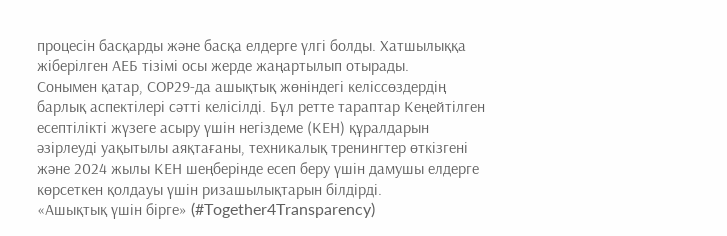процесін басқарды және басқа елдерге үлгі болды. Хатшылыққа жіберілген АЕБ тізімі осы жерде жаңартылып отырады.
Сонымен қатар, СОР29-да ашықтық жөніндегі келіссөздердің барлық аспектілері сәтті келісілді. Бұл ретте тараптар Кеңейтілген есептілікті жүзеге асыру үшін негіздеме (КЕН) құралдарын әзірлеуді уақытылы аяқтағаны, техникалық тренингтер өткізгені және 2024 жылы КЕН шеңберінде есеп беру үшін дамушы елдерге көрсеткен қолдауы үшін ризашылықтарын білдірді.
«Ашықтық үшін бірге» (#Together4Transparency)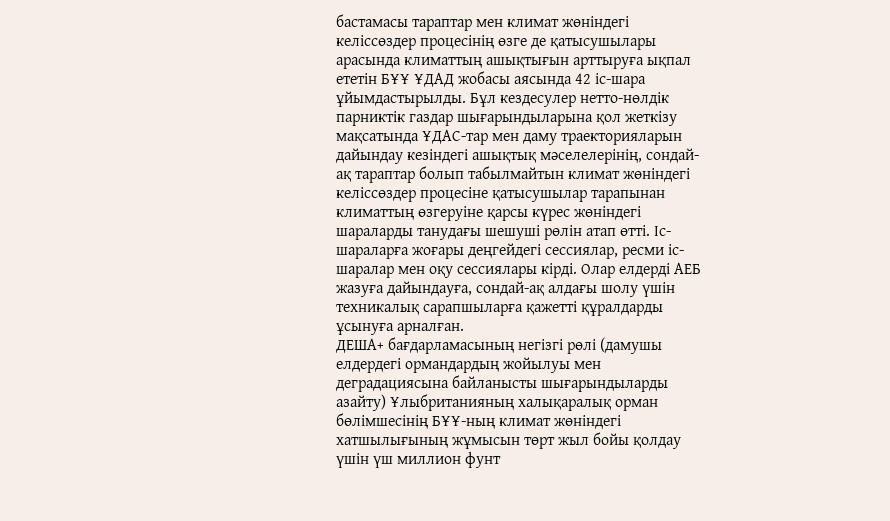бастамасы тараптар мен климат жөніндегі келіссөздер процесінің өзге де қатысушылары арасында климаттың ашықтығын арттыруға ықпал ететін БҰҰ ҰДАД жобасы аясында 42 іс-шара ұйымдастырылды. Бұл кездесулер нетто-нөлдік парниктік газдар шығарындыларына қол жеткізу мақсатында ҰДАС-тар мен даму траекторияларын дайындау кезіндегі ашықтық мәселелерінің, сондай-ақ тараптар болып табылмайтын климат жөніндегі келіссөздер процесіне қатысушылар тарапынан климаттың өзгеруіне қарсы күрес жөніндегі шараларды танудағы шешуші рөлін атап өтті. Іс-шараларға жоғары деңгейдегі сессиялар, ресми іс-шаралар мен оқу сессиялары кірді. Олар елдерді АЕБ жазуға дайындауға, сондай-ақ алдағы шолу үшін техникалық сарапшыларға қажетті құралдарды ұсынуға арналған.
ДЕША+ бағдарламасының негізгі рөлі (дамушы елдердегі ормандардың жойылуы мен деградациясына байланысты шығарындыларды азайту) Ұлыбританияның халықаралық орман бөлімшесінің БҰҰ-ның климат жөніндегі хатшылығының жұмысын төрт жыл бойы қолдау үшін үш миллион фунт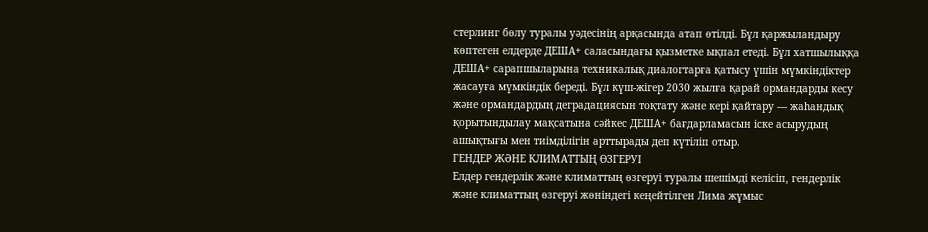стерлинг бөлу туралы уәдесінің арқасында атап өтілді. Бұл қаржыландыру көптеген елдерде ДЕША+ саласындағы қызметке ықпал етеді. Бұл хатшылыққа ДЕША+ сарапшыларына техникалық диалогтарға қатысу үшін мүмкіндіктер жасауға мүмкіндік береді. Бұл күш-жігер 2030 жылға қарай ормандарды кесу және ормандардың деградациясын тоқтату және кері қайтару — жаһандық қорытындылау мақсатына сәйкес ДЕША+ бағдарламасын іске асырудың ашықтығы мен тиімділігін арттырады деп күтіліп отыр.
ГЕНДЕР ЖӘНЕ КЛИМАТТЫҢ ӨЗГЕРУІ
Елдер гендерлік және климаттың өзгеруі туралы шешімді келісіп, гендерлік және климаттың өзгеруі жөніндегі кеңейтілген Лима жұмыс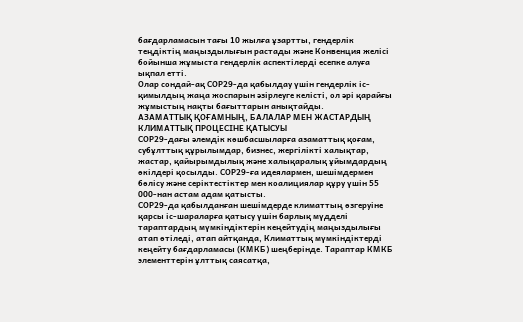бағдарламасын тағы 10 жылға ұзартты, гендерлік теңдіктің маңыздылығын растады және Конвенция желісі бойынша жұмыста гендерлік аспектілерді есепке алуға ықпал етті.
Олар сондай-ақ СОР29-да қабылдау үшін гендерлік іс-қимылдың жаңа жоспарын әзірлеуге келісті, ол әрі қарайғы жұмыстың нақты бағыттарын анықтайды.
АЗАМАТТЫҚ ҚОҒАМНЫҢ, БАЛАЛАР МЕН ЖАСТАРДЫҢ КЛИМАТТЫҚ ПРОЦЕСІНЕ ҚАТЫСУЫ
СОР29-дағы әлемдік көшбасшыларға азаматтық қоғам, субұлттық құрылымдар, бизнес, жергілікті халықтар, жастар, қайырымдылық және халықаралық ұйымдардың өкілдері қосылды. СОР29-ға идеялармен, шешімдермен бөлісу және серіктестіктер мен коалициялар құру үшін 55 000-нан астам адам қатысты.
СОР29-да қабылданған шешімдерде климаттың өзгеруіне қарсы іс-шараларға қатысу үшін барлық мүдделі тараптардың мүмкіндіктерін кеңейтудің маңыздылығы атап өтіледі, атап айтқанда, Климаттық мүмкіндіктерді кеңейту бағдарламасы (КМКБ) шеңберінде. Тараптар КМКБ элементтерін ұлттық саясатқа,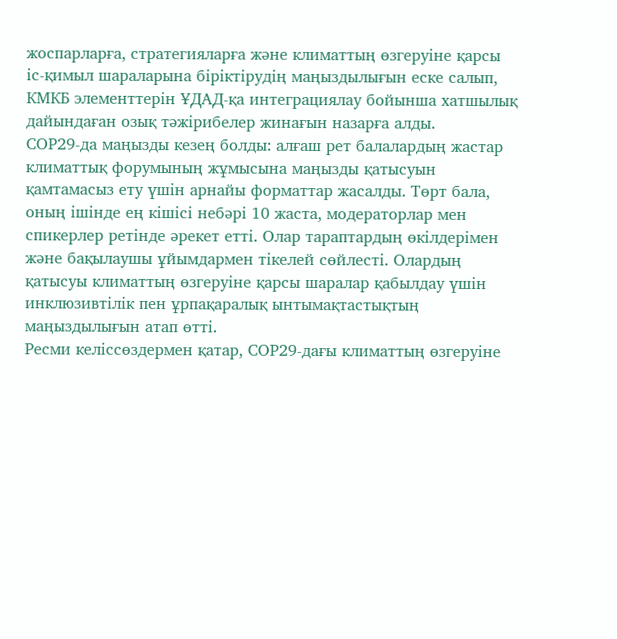жоспарларға, стратегияларға және климаттың өзгеруіне қарсы іс-қимыл шараларына біріктірудің маңыздылығын еске салып, КМКБ элементтерін ҰДАД-қа интеграциялау бойынша хатшылық дайындаған озық тәжірибелер жинағын назарға алды.
СОР29-да маңызды кезең болды: алғаш рет балалардың жастар климаттық форумының жұмысына маңызды қатысуын қамтамасыз ету үшін арнайы форматтар жасалды. Төрт бала, оның ішінде ең кішісі небәрі 10 жаста, модераторлар мен спикерлер ретінде әрекет етті. Олар тараптардың өкілдерімен және бақылаушы ұйымдармен тікелей сөйлесті. Олардың қатысуы климаттың өзгеруіне қарсы шаралар қабылдау үшін инклюзивтілік пен ұрпақаралық ынтымақтастықтың маңыздылығын атап өтті.
Ресми келіссөздермен қатар, СОР29-дағы климаттың өзгеруіне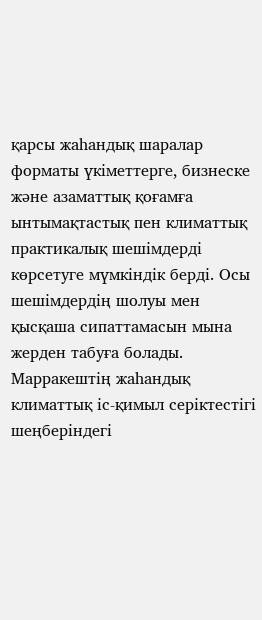қарсы жаһандық шаралар форматы үкіметтерге, бизнеске және азаматтық қоғамға ынтымақтастық пен климаттық практикалық шешімдерді көрсетуге мүмкіндік берді. Осы шешімдердің шолуы мен қысқаша сипаттамасын мына жерден табуға болады.
Марракештің жаһандық климаттық іс-қимыл серіктестігі шеңберіндегі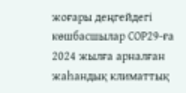жоғары деңгейдегі көшбасшылар СОР29-ға 2024 жылға арналған жаһандық климаттық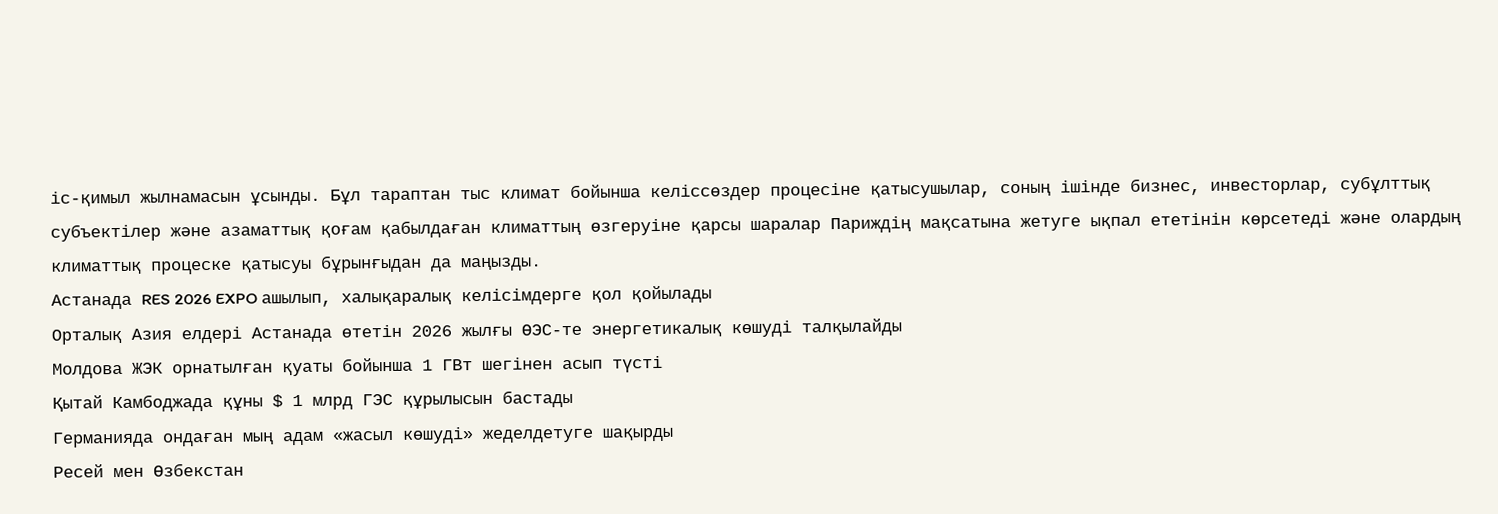іс-қимыл жылнамасын ұсынды. Бұл тараптан тыс климат бойынша келіссөздер процесіне қатысушылар, соның ішінде бизнес, инвесторлар, субұлттық субъектілер және азаматтық қоғам қабылдаған климаттың өзгеруіне қарсы шаралар Париждің мақсатына жетуге ықпал ететінін көрсетеді және олардың климаттық процеске қатысуы бұрынғыдан да маңызды.
Астанада RES 2026 EXPO ашылып, халықаралық келісімдерге қол қойылады
Орталық Азия елдері Астанада өтетін 2026 жылғы ӨЭС-те энергетикалық көшуді талқылайды
Молдова ЖЭК орнатылған қуаты бойынша 1 ГВт шегінен асып түсті
Қытай Камбоджада құны $ 1 млрд ГЭС құрылысын бастады
Германияда ондаған мың адам «жасыл көшуді» жеделдетуге шақырды
Ресей мен Өзбекстан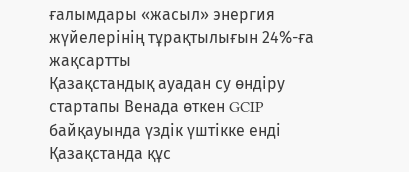ғалымдары «жасыл» энергия жүйелерінің тұрақтылығын 24%-ға жақсартты
Қазақстандық ауадан су өндіру стартапы Венада өткен GCIP байқауында үздік үштікке енді
Қазақстанда құс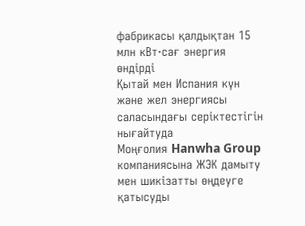фабрикасы қалдықтан 15 млн кВт·сағ энергия өндірді
Қытай мен Испания күн және жел энергиясы саласындағы серіктестігін нығайтуда
Моңғолия Hanwha Group компаниясына ЖЭК дамыту мен шикізатты өңдеуге қатысуды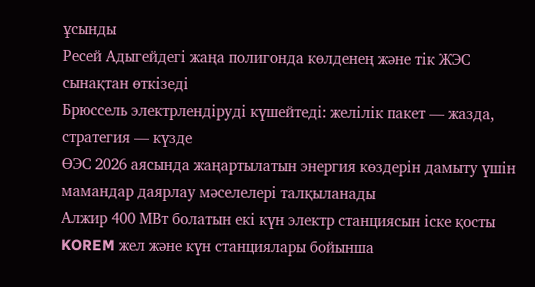ұсынды
Ресей Адыгейдегі жаңа полигонда көлденең және тік ЖЭС сынақтан өткізеді
Брюссель электрлендіруді күшейтеді: желілік пакет — жазда, стратегия — күзде
ӨЭС 2026 аясында жаңартылатын энергия көздерін дамыту үшін мамандар даярлау мәселелері талқыланады
Алжир 400 МВт болатын екі күн электр станциясын іске қосты
KOREM жел және күн станциялары бойынша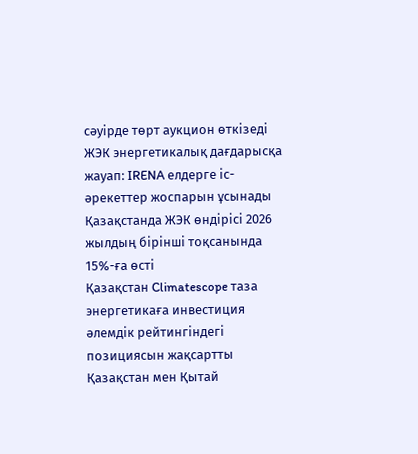сәуірде төрт аукцион өткізеді
ЖЭК энергетикалық дағдарысқа жауап: IRENA елдерге іс-әрекеттер жоспарын ұсынады
Қазақстанда ЖЭК өндірісі 2026 жылдың бірінші тоқсанында 15%-ға өсті
Қазақстан Climatescope таза энергетикаға инвестиция әлемдік рейтингіндегі позициясын жақсартты
Қазақстан мен Қытай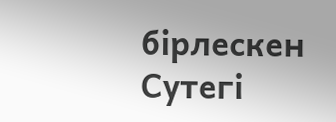бірлескен Сутегі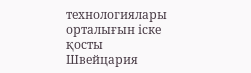технологиялары орталығын іске қосты
Швейцария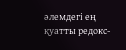әлемдегі ең қуатты редокс-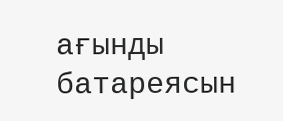ағынды батареясын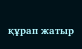құрап жатыр